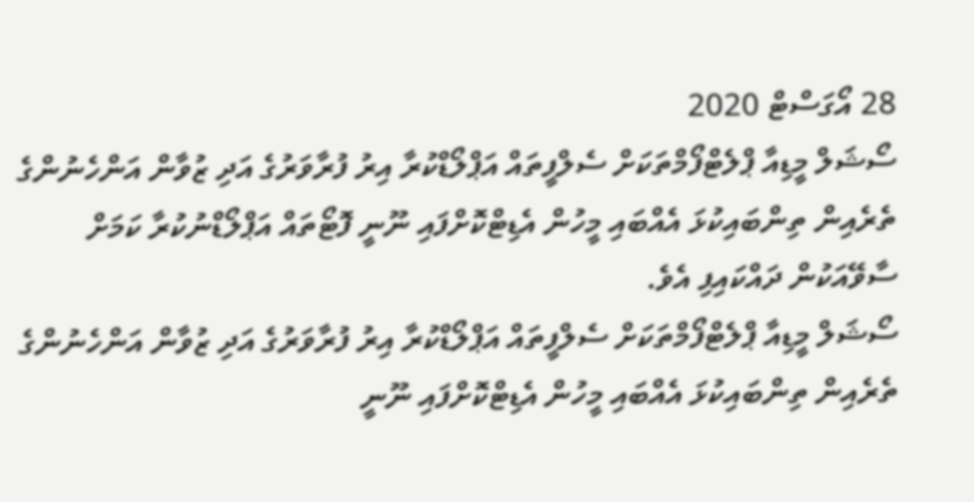28 އޯގަސްޓް 2020
ސޯޝަލް މީޑިއާ ޕްލެޓްފޯމްތަކަށް ސެލްފީތައް އަޕްލޯޑްކުރާ އިރު ފުރާވަރުގެ އަދި ޒުވާން އަންހެނުންގެ ތެރެއިން ތިންބައިކުޅަ އެއްބައި މީހުން އެޑިޓްކޮށްފައި ނޫނީ ފޮޓޯތައް އަޕްލޯޑްނުކުރާ ކަމަށް ސާވޭއަކުން ދައްކައިފި އެވެ.
ސޯޝަލް މީޑިއާ ޕްލެޓްފޯމްތަކަށް ސެލްފީތައް އަޕްލޯޑްކުރާ އިރު ފުރާވަރުގެ އަދި ޒުވާން އަންހެނުންގެ ތެރެއިން ތިންބައިކުޅަ އެއްބައި މީހުން އެޑިޓްކޮށްފައި ނޫނީ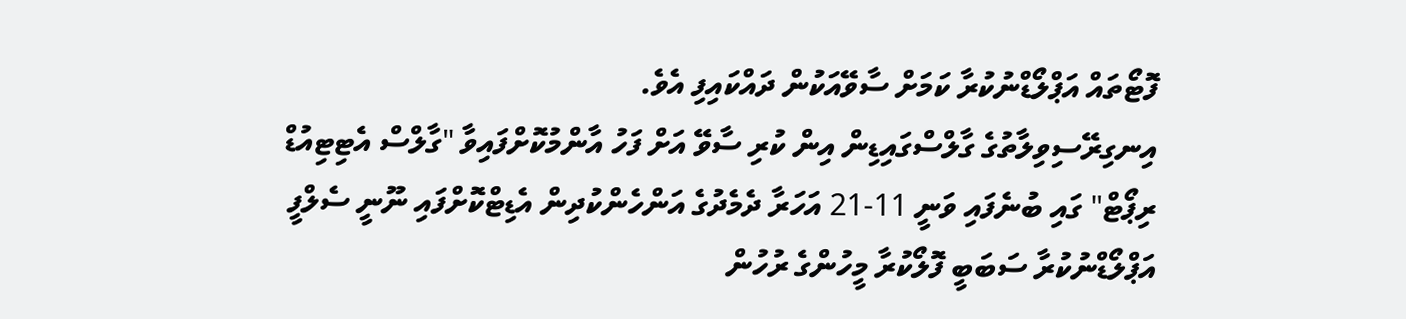ފޮޓޯތައް އަޕްލޯޑްނުކުރާ ކަމަށް ސާވޭއަކުން ދައްކައިފި އެވެ.
އިނގިރޭސިވިލާތުގެ ގާލްސްގައިޑިން އިން ކުރި ސާވޭ އަށް ފަހު އާންމުކޮށްފައިވާ "ގާލްސް އެޓިޓިއުޑް ރިޕޯޓް" ގައި ބުނެފައި ވަނީ 11-21 އަހަރާ ދެމެދުގެ އަންހެންކުދިން އެޑިޓްކޮށްފައި ނޫނީ ސެލްފީ އަޕްލޯޑްނުކުރާ ސަބަބީ ފޮލޯކުރާ މީހުންގެ ރުހުން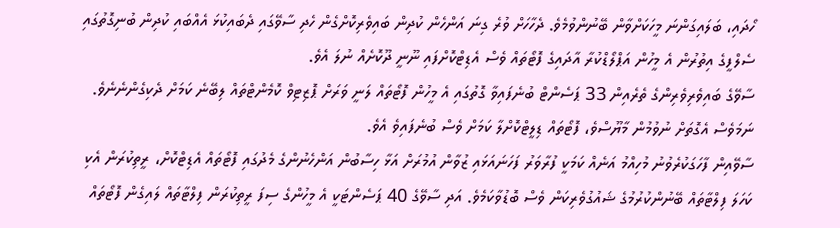ހޯދައި، ބަލައިގަންނަ މީހަކަށްވާން ބޭނުންވުމެވެ. ދެހާހަށް ވުރެ ގިނަ އަންހެން ކުދިން ބައިވެރިކޮށްގެން ހެދި ސާވޭގައި ދެބައިކުޅަ އެއްބައި ކުދިން ބުނިގޮތުގައި ސެލްފީގެ އިތުރުން އެ މީހުން އަޕްލޯޑްކުރާ އާދައިގެ ފޮޓޯތައް ވެސް އެޑިޓްކޮށްފައި ނޫނީ ދޫކޮށެއް ނުލަ އެވެ.
ސާވޭގެ ބައިވެރިވެރިންގެ ތެރެއިން 33 ޕަސެންޓް ބުނެފައިވާ ގޮތުގައި އެ މީހުން ފޮޓޯތައް ލަނީ ވަރަށް ޕޮޒިޓިވް ކޮމެންޓްތައް ލިބޭނެ ކަމަށް ދެކިގެންނެނެވެ. ނަމަވެސް އެގޮތަށް ނުވުމުން މާޔޫސްވެ، ފޮޓޯތައް ޑިލީޓްކޮށްލާ ކަމަށް ވެސް ބުނެފައިވެ އެވެ.
ސާވޭއިން ފާހަގަކުރެވުނު މުހިއްމު އަނެއް ކަމަކީ ފުރާވަރު ފަހަނައަޅައި ޒުވާން އުމުރަށް އަޅާ ހިސާބުން އަންހެނުންގެ މެދުގައި ފޮޓޯތައް އެޑިޓްކޮށް، ރީތިކުރަން އެކި ކަހަލަ ފިލްޓާތައް ބޭނުންކުރުމުގެ ޝައުގުވެރިކަން ވެސް ބޮޑުވާކަމެވެ. އަދި ސާވޭގެ 40 ޕަސެންޓަކީ އެ މީހުންގެ ސިފަ ރީތިކުރަން ފިލްޓާތައް ލައިގެން ފޮޓޯތައް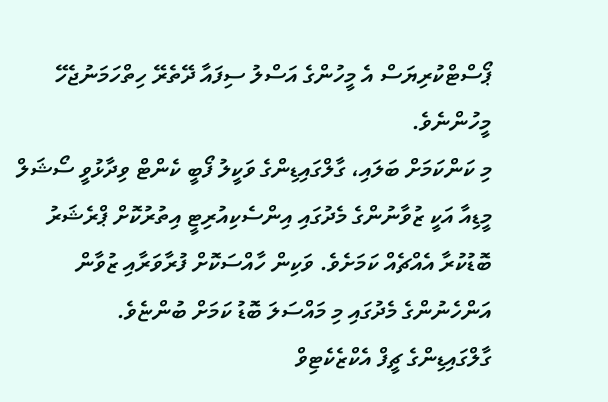ޕޯސްޓްކުރިޔަސް އެ މީހުންގެ އަސްލު ސިފައާ ދޭތެރޭ ހިތްހަމަނުޖެހޭ މީހުންނެވެ.
މި ކަންކަމަށް ބަލައި، ގާލްގައިޑިންގެ ވަކީލު ފޯބީ ކެންޓް ވިދާޅުވީ ސޯޝަލް މީޑިއާ އަކީ ޒުވާނުންގެ މެދުގައި އިންސެކިއުރިޓީ އިތުރުކޮށް ޕްރެޝަރު ބޮޑުކުރާ އެއްޗެއް ކަމަށެވެ. ވަކިން ހާއްސަކޮށް ފުރާވަރާއި ޒުވާން އަންހެނުންގެ މެދުގައި މި މައްސަލަ ބޮޑު ކަމަށް ބުންޏެވެ.
ގާލްގައިޑިންގެ ޗީފް އެކްޒެކެޓިވް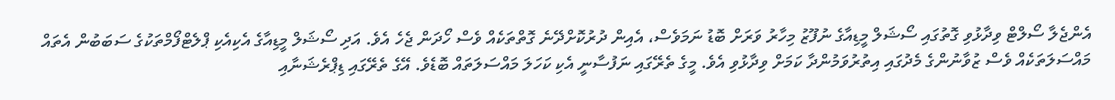އެންޖެލާ ސޯލްޓް ވިދާޅުވި ގޮތުގައި ސޯޝަލް މީޑިއާގެ ނުފޫޒު މިހާރު ވަރަށް ބޮޑު ނަމަވެސް، އެއިން ދުރުކޮށްދޭނެ ގޮތްތަކެއް ވެސް ހޯދަން ޖެހެ އެވެ. އަދި ސޯޝަލް މީޑިއާގެ އެކިއެކި ޕްލެޓްފޯމްތަކުގެ ސަބަބުން އެތައް މައްސަލަތަކެއް ވެސް ޒުވާނުންގެ މެދުގައި އިތުރުވަމުންދާ ކަމަށް ވިދާޅުވި އެވެ. މީގެ ތެރޭގައި ނަފުސާނީ އެކި ކަހަލަ މައްސަލަތައް ބޮޑެވެ. އޭގެ ތެރޭގައި ޑިޕްރެޝަނާއި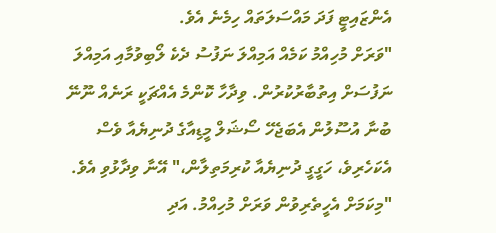އެންޒައިޓީ ފަދަ މައްސަލަތައް ހިމެނެ އެވެ.
"ވަރަށް މުހިއްމު ކަމެއް އަމިއްލަ ނަފުސު ދެކެ ލޯބިވުމާއި އަމިއްލަ ނަފުސަށް އިތުބާރުކުރުން. ވިދާހާ ކޮންމެ އެއްޗަކީ ރަނެއް ނޫނޭ ބުނާ އުސޫލުން އެބަޖެހޭ ސޯޝަލް މީޑިއާގެ ދުނިޔެއާ ވެސް އެކަހެރިވެ، ހަގީގީ ދުނިޔެއާ ކުރިމަތިލާން،" އޭނާ ވިދާޅުވި އެވެ. "މިކަމަށް އެހީތެރިވުން ވަރަށް މުހިއްމު. އަދި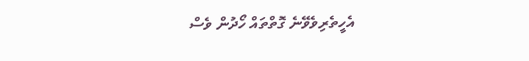އެހީތެރިވެވޭނެ ގޮތްތައް ހޯދުން ވެސް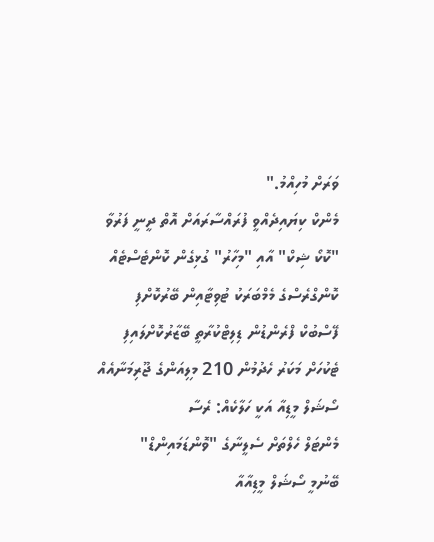ވަރަށް މުހިއްމު."
މެންކް ކިޔައިދެއްވީ ފުރައްސާރައަށް އޮތް ދީނީ ފަރުވާ
"ކޮކޯ ޝިކް" އާއި "މިހާރު" ގުޅިގެން ކޮންޓެސްޓެއް
ކޮންގްރެސްގެ މެމްބަރަކު ޓުވިޓާއިން ބޭރުކޮށްފި
ފޭސްބުކް ފްރެންޑުން ޑިލިޓްކުރާތީ ބޭޒާރުކޮށްލައިފި
ޓެކުހަށް މަކަރު ހެދުމުން 210 މިލިއަންގެ ޖޫރިމަނާއެއް
ސޯޝަލް މީޑިއާ އަކީ ހަލާކެއް: ރެސާ
މެންޓަލް ހެލްތަށް ސެލީނާގެ "ވޮންޑަމައިންޑް"
ބޭނުމީ ސޯޝަލް މީޑިއާއާ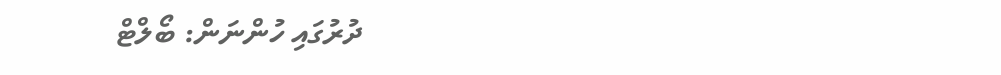ދުރުގައި ހުންނަން: ބޯލްޓް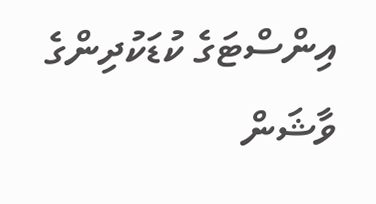އިންސްޓަގެ ކުޑަކުދިންގެ ވާޝަން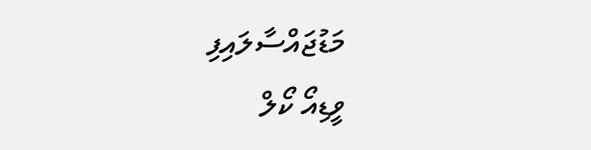މަޑުޖައްސާލައިފި
ވީޑިއޯ ކޯލް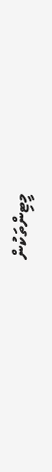މީޓިންތަކުން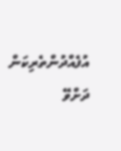އުފެއްދުންތެރިކަން ދަށްވޭ